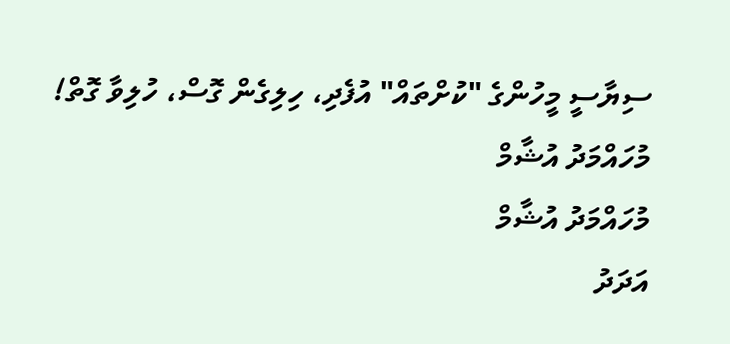ސިޔާސީ މީހުންގެ "ކުށްތައް" އުފެދި، ހިލިގެން ގޮސް، ހުލިވާ ގޮތް!
މުހައްމަދު އުޝާމް
މުހައްމަދު އުޝާމް
އަދަދު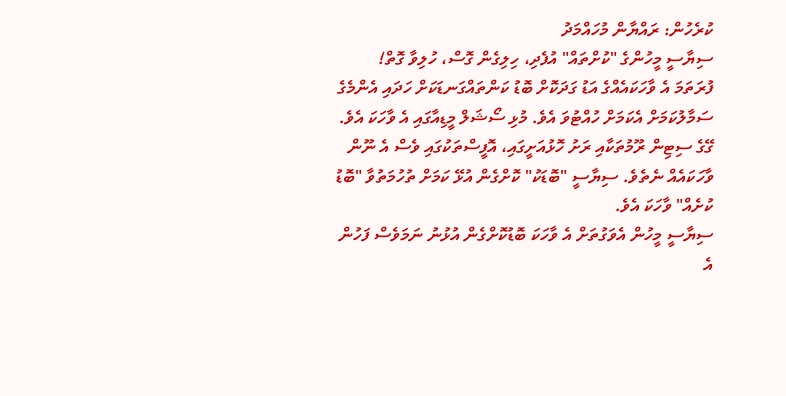ކުރެހުން: ރައްޔާން މުހައްމަދު
ސިޔާސީ މީހުންގެ "ކުށްތައް" އުފެދި، ހިލިގެން ގޮސް، ހުލިވާ ގޮތް!
ފުރަތަމަ އެ ވާހަކައެއްގެ އަޑު ގަދަކޮށް ބޮޑު ކަންތައްގަނޑަކަށް ހަދައި އެންމެގެ ސަމާލުކަމަށް އެކަމަށް ހުއްޓުވަ އެވެ. މުޅި ސޯޝަލް މީޑިއާގައި އެ ވާހަކަ އެވެ. ގޭގެ ސިޓިން ރޫމުތަކާއި ރަށު ހޮޅުއަށީގައި، އޮފީސްތަކުގައި ވެސް އެ ނޫން ވާހަކައެއް ނެތެވެ. ސިޔާސީ "ބޮޑަކު" ކޮށްގެން އުޅޭ ކަމަށް ތުހުމަތުވާ "ބޮޑު ކުށެއް" ވާހަކަ އެވެ.
ސިޔާސީ މީހުން އެވަގުތަށް އެ ވާހަކަ ބޮޑުކޮށްގެން އުޅުނު ނަމަވެސް ފަހުން އެ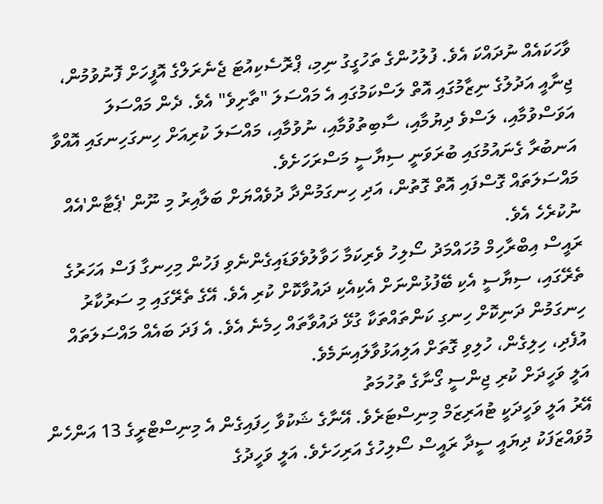ވާހަކައެއް ނުދައްކަ އެވެ. ފުލުހުންގެ ތަހުގީގު ނިމި، ޕްރޮސެކިއުޓަ ޖެނެރަލްގެ އޮފީހަށް ފޮނުވުމުން، ޖިނާއީ އަދުލުގެ ނިޒާމުގައި އޮތް ލަސްކަމުގައި އެ މައްސަލަ "ތާށިވެ" އެވެ. ދެން މައްސަލަ އަވަސްވުމާއި، ލަސްވެ ދިޔުމާއި، ސާބިތުވުމާއި، ނުވުމާއި، މައްސަލަ ކުރިއަށް ހިނގަހިނގައި އޮއްވާ އަނބުރާ ގެނައުމުގައި ބުރަވަނީ ސިޔާސީ މަސްރަހަށެވެ.
މައްސަލަތައް ގޮސްފައި އޮތް ގޮތުން، އަދި ހިނގަމުންދާ ދުވެއްޔަށް ބަލާއިރު މި ނޫން 'ޕެޓާން'އެއް ނުކުރެހެ އެވެ.
ރައީސް އިބްރާހިމް މުހައްމަދު ސޯލިހު ވެރިކަމާ ހަވާލުވެވަޑައިގެންނެވި ފަހުން މިހިނގާ ފަސް އަހަރުގެ ތެރޭގައި، ސިޔާސީ އެކި ބޭފުޅުންނަށް އެކިއެކި ދައުވާކޮށް ކުރި އެވެ. އޭގެ ތެރޭގައި މި ސަރުކާރު ހިނގަމުން ދަނިކޮށް ހިނގި ކަންތައްތަކާ ގުޅޭ ދައުވާތައް ހިމެނެ އެވެ. އެ ފަދަ ބައެއް މައްސަލަތައް އުފެދި، ހިލިގެން، ހުލިވި ގޮތަށް އަލިއަޅުވާލައިނަމެވެ.
އަލީ ވަހީދަށް ކުރި ޖިންސީ ގޯނާގެ ތުހުމަތު
އޭރު އަލީ ވަހީދަކީ ޓުއަރިޒަމް މިނިސްޓަރެވެ. އޭނާގެ ޝަކުވާ ހިފައިގެން އެ މިނިސްޓްރީގެ 13 އަންހެން މުވައްޒަފަކު ދިޔައީ ސީދާ ރައީސް ސޯލިހުގެ އަރިހަށެވެ. އަލީ ވަހީދުގެ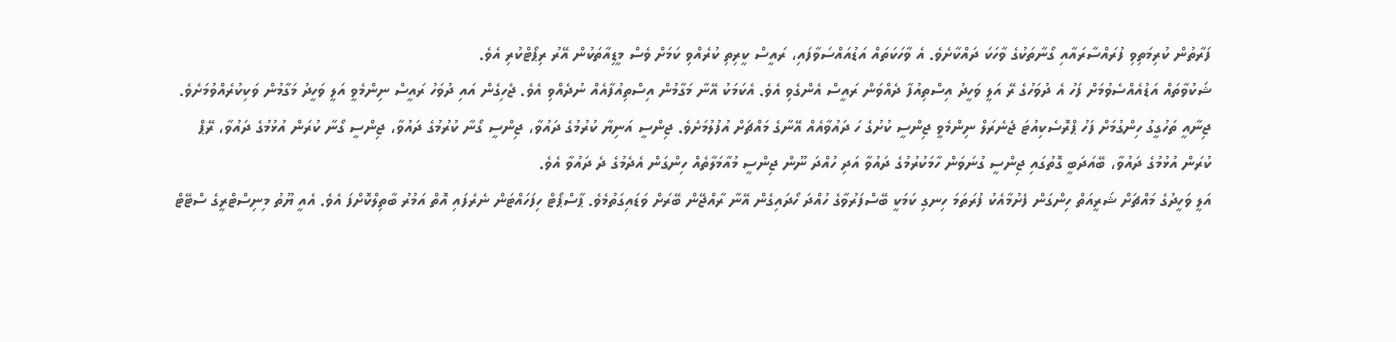ފަރާތުން ކުރިމަތިވި ފުރައްސާރައާއި ގޯނާތަކުގެ ވާހަކަ ދައްކާށެވެ. އެ ވާހަކަތައް އަޑުއައްސަވާފައި، ރައީސް ކީރިތި ކުރެއްވި ކަމަށް ވެސް މީޑިއާތަކުން އޭރު ރިޕޯޓްކުރި އެވެ.
ޝަކުވާތައް އަޑުއެއްސެވުމަށް ފަހު އެ ދުވަހުގެ ރޭ އަލީ ވަހީދު އިސްތިއުފާ ދެއްވަން ރައީސް އެންގެވި އެވެ. އެކަމަކު އޭނާ މަގާމުން އިސްތިއުފާއެއް ނުދެއްވި އެވެ. ޖެހިގެން އައި ދުވަހު ރައީސް ނިންމެވީ އަލީ ވަހީދު މަގާމުން ވަކިކުރެއްވުމަށެވެ.
ޖިނާއީ ތަހުގީގު ހިންގުމަށް ފަހު ޕްރޮސެކިއުޓަ ޖެނެރަލް ނިންމެވީ ޖިންސީ ކުށުގެ ހަ ދައުވާއެއް އޭނާގެ މައްޗަށް އުފުލުމަށެވެ. ޖިންސީ އަނިޔާ ކުރުމުގެ ދައުވާ، ޖިންސީ ގޯނާ ކުރުމުގެ ދައުވާ، ޖިންސީ ގޯނާ ކުރަން އުޅުމުގެ ދައުވާ، ރޭޕް ކުރަން އުޅުމުގެ ދައުވާ، ބޭއަދަބީ ގޮތުގައި ޖިންސީ ގުނަވަން ހާމަކުރުމުގެ ދައުވާ އަދި ހުއްދަ ނޫން ޖިންސީ މުއާމަލާތެއް ހިންގަން އެދެމުގެ ދެ ދައުވާ އެވެ.
އަލީ ވަހީދުގެ މައްޗަށް ޝަރީއަތް ހިންގަން ފެށުމާއެކު ފުރަތަމަ ހިނގި ކަމަކީ ބޭސްފަރުވާގެ ހުއްދަ ހޯދައިގެން އޭނާ ރާއްޖޭން ބޭރަށް ވަޑައިގަތުމެވެ. ޕާސްޕޯޓް ހިފަހައްޓަން ނެރެފައި އޮތް އަމުރު ބާތިލްކޮށްފަ އެވެ. އެއީ ޔޫތު މިނިސްޓްރީގެ ސްޓޭޓް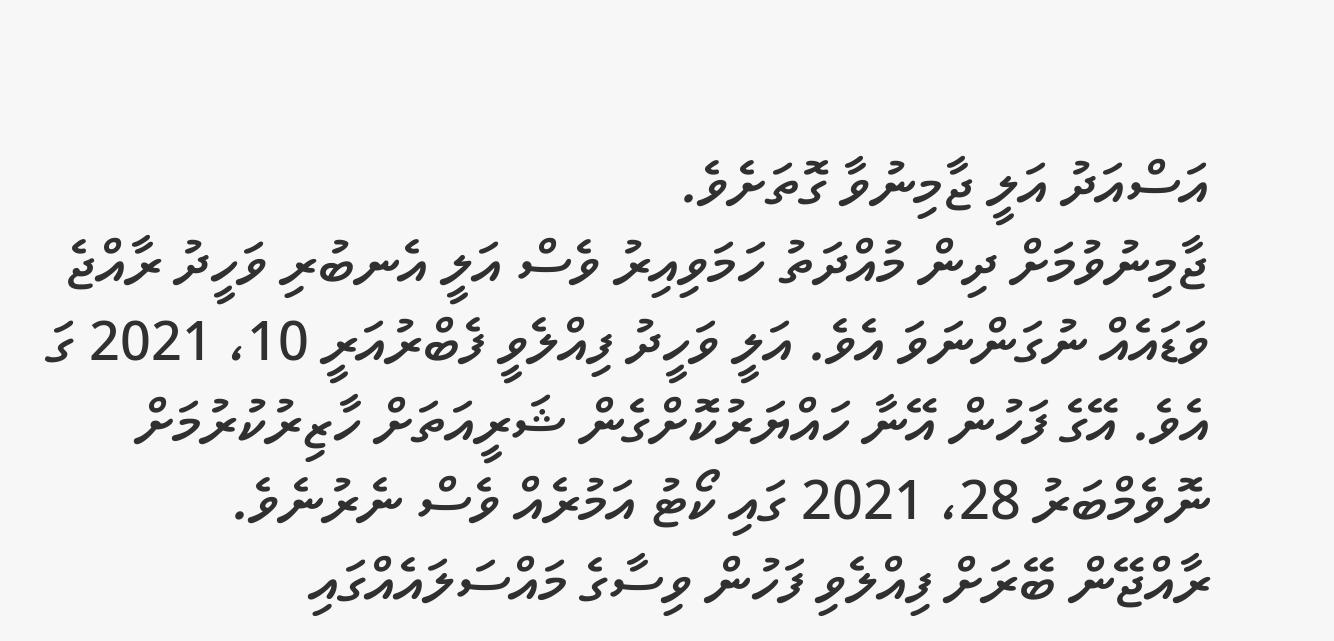އަސްއަދު އަލީ ޖާމިނުވާ ގޮތަށެވެ.
ޖާމިނުވުމަށް ދިން މުއްދަތު ހަމަވިއިރު ވެސް އަލީ އެނބުރި ވަހީދު ރާއްޖެ ވަޑައެއް ނުގަންނަވަ އެވެ. އަލީ ވަހީދު ފިއްލެވީ ފެބްރުއަރީ 10، 2021 ގަ އެވެ. އޭގެ ފަހުން އޭނާ ހައްޔަރުކޮށްގެން ޝަރީއަތަށް ހާޒިރުކުރުމަށް ނޮވެމްބަރު 28، 2021 ގައި ކޯޓު އަމުރެއް ވެސް ނެރުނެވެ.
ރާއްޖޭން ބޭރަށް ފިއްލެވި ފަހުން ވިސާގެ މައްސަލައެއްގައި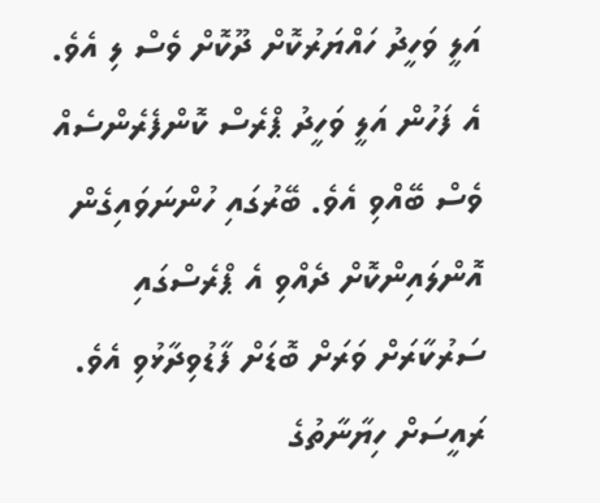އަލީ ވަހީދު ހައްޔަރުކޮށް ދޫކޮށް ވެސް ލި އެވެ. އެ ފަހުން އަލީ ވަހީދު ޕްރެސް ކޮންފެރެންސެއް ވެސް ބޭއްވި އެވެ. ބޭރުގައި ހުންނަވައިގެން އޮންލައިންކޮށް ދެއްވި އެ ޕްރެސްގައި ސަރުކާރަށް ވަރަށް ބޮޑަށް ފާޑުވިދާޅުވި އެވެ. ރައީސަށް ހިޔާނާތުގެ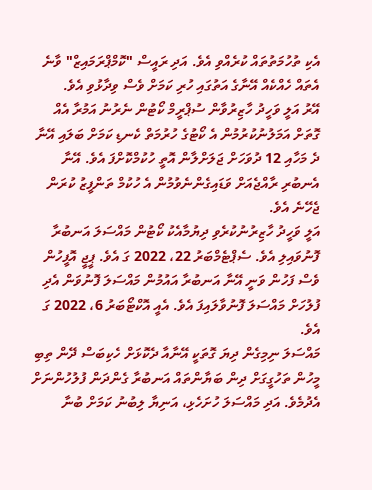އެކި ތުހުމަތުތައް ކުރެއްވި އެވެ. އަދި ރައީސް "ކޮމްޕްރަމައިޒް" ވާނެ އެތައް ހެއްކެއް އޭނާގެ އަތުގައި ހުރި ކަމަށް ވެސް ވިދާޅުވި އެވެ.
އޭރު އަލީ ވަހީދު ހާޒިރުވާން ސުޕްރީމް ކޯޓުން ނެރުނު އަމުރާ އެއް ގޮތަށް އަމަލުނުކުރުމުން އެ ކޯޓުގެ ހުރުމަތް ކެނޑި ކަމަށް ބަލައި އޭނާ ދެ މަހާއި 12 ދުވަހަށް ޖަލަށްލާން އޮތީ ހުކުމްކޮށްފަ އެވެ. އޭނާ އެނބުރި ރާއްޖެއަށް ވަޑައިގެންނެވުމުން އެ ހުކުމް ތަންފީޒު ކުރަން ޖެހޭނެ އެވެ.
އަލީ ވަހީދު ހާޒިރުނުކުރެވި ދިޔުމާއެކު ކޯޓުން މައްސަލަ އަނބުރާ ފޮނުވައިލި އެވެ. ސެޕްޓެމްބަރު 22، 2022 ގަ އެވެ. ޕީޖީ އޮފީހުން ވެސް ފަހުން ވަނީ އޭނާ އަނބުރާ އައުމުން މައްސަލަ ފޮނުވަން އެދި ފުލުހަށް މައްސަލަ ފޮނުވާލައިފަ އެވެ. އެއީ އޮކްޓޯބަރު 6، 2022 ގަ އެވެ.
މައްސަލަ ނިމިގެން ދިޔަ ގޮތަކީ އޭނާއާ ދެކޮޅަށް ހެކިބަސް ދޭން ތިބި މީހުން ތަހުގީގަށް ދިން ބަޔާންތައް އަނބުރާ ގެންދަން ފުލުހުންނަށް އެދުމެވެ. އަދި މައްސަލަ ހުށަހެޅި، އަނިޔާ ލިބުނު ކަމަށް ބުނާ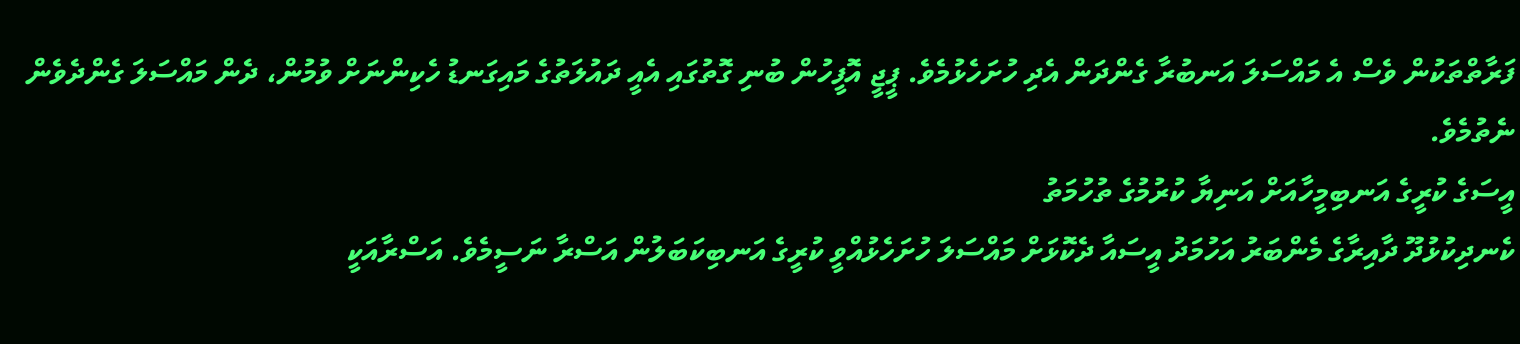ފަރާތްތަކުން ވެސް އެ މައްސަލަ އަނބުރާ ގެންދަން އެދި ހުށަހެޅުމެވެ. ޕީޖީ އޮފީހުން ބުނި ގޮތުގައި އެއީ ދައުލަތުގެ މައިގަނޑު ހެކިންނަށް ވުމުން، ދެން މައްސަލަ ގެންދެވެން ނެތުމެވެ.
އީސަގެ ކުރީގެ އަނބިމީހާއަށް އަނިޔާ ކުރުމުގެ ތުހުމަތު
ކެނދިކުޅުދޫ ދާއިރާގެ މެންބަރު އަހުމަދު އީސައާ ދެކޮޅަށް މައްސަލަ ހުށަހެޅުއްވީ ކުރީގެ އަނބިކަބަލުން އަސްރާ ނަސީމެވެ. އަސްރާއަކީ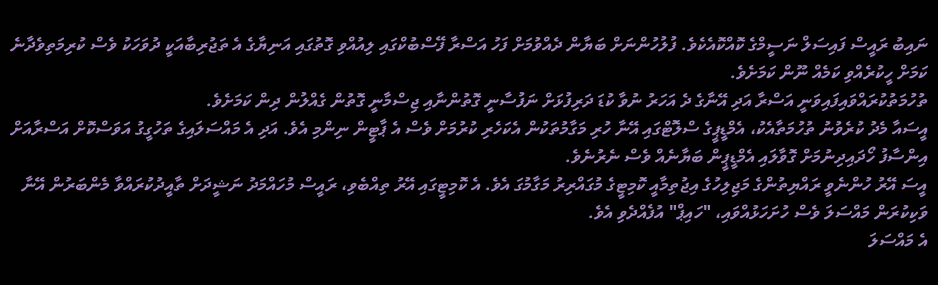ނައިބު ރައީސް ފައިސަލް ނަސީމްގެ ކޮއްކޮއެކެވެ. ފުލުހުންނަށް ބަޔާން ދެއްވުމަށް ފަހު އަސްރާ ފޭސްބުކްގައި ލިއުއްވި ގޮތުގައި އަނިޔާގެ އެ ތަޖުރިބާއަކީ ދުވަހަކު ވެސް ކުރިމަތިވެދާނެ ކަމަށް ހީކުރެއްވި ކަމެއް ނޫން ކަމަށެވެ.
ތުހުމަތުކުރައްވައިފައިވަނީ އަސްރާ އަދި އޭނާގެ ދެ އަހަރު ނުވާ ކުޑަ ދަރިފުޅަށް ނަފުސާނީ ގޮތުންނާއި ޖިސްމާނީ ގޮތުން ގެއްލުން ދިން ކަމަށެވެ.
އީސައާ މެދު ކުރެވުނު ތުހުމަތާއެކު، އެމްޑީޕީގެ ސްލޮޓްގައި އޭނާ ހުރި މަގާމުތަކުން އެކަހެރި ކުރުމަށް ވެސް އެ ޕާޓީން ނިންމި އެވެ. އަދި އެ މައްސަލައިގެ ތަހުގީގު އަވަސްކޮށް އަސްރާއަށް އިންސާފު ހޯދައިދިނުމަށް ގޮވާލައި އެމްޑީޕީން ބަޔާނެއް ވެސް ނެރުނެވެ.
އީސަ އޭރު ހުންނެވީ ރައްޔިތުންގެ މަޖިލިހުގެ އިޖުތިމާއީ ކޮމިޓީގެ މުގައްރިރު މަގާމުގަ އެވެ. އެ ކޮމިޓީގައި އޭރު ތިއްބެވި، ރައީސް މުހައްމަދު ނަޝީދަށް ތާއީދުކުރައްވާ މެންބަރުން އޭނާ ވަކިކުރަން މައްސަލަ ވެސް ހުށަހަޅުއްވައި، "ހައިޕް" އުފެއްދެވި އެވެ.
އެ މައްސަލަ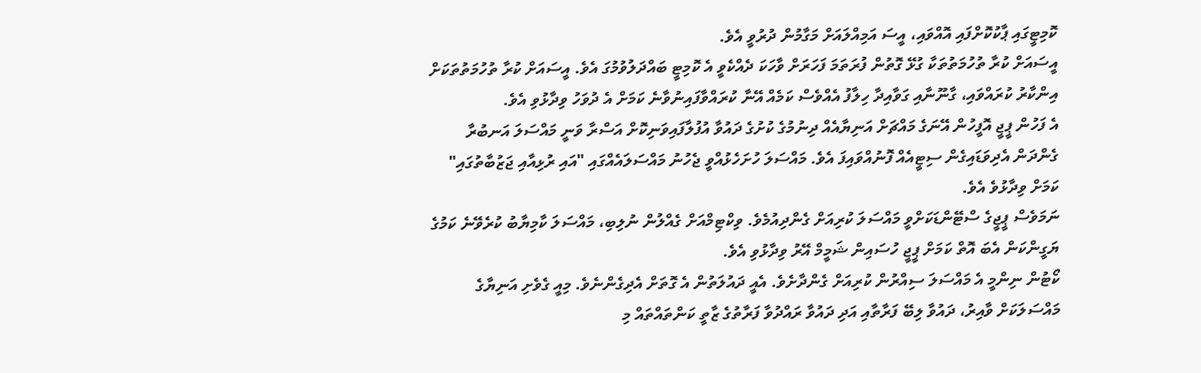ކޮމިޓީގައި ޕާކުކޮށްފައި އޮއްވައި، އީސަ އަމިއްލައަށް މަގާމުން ދުރުވީ އެވެ.
އީސައަށް ކުރާ ތުހުމަތުތަކާ ގުޅޭ ގޮތުން ފުރަތަމަ ފަހަރަށް ވާހަކަ ދެއްކެވީ އެ ކޮމިޓީ ބައްދަލުވުމުގަ އެވެ. އީސައަށް ކުރާ ތުހުމަތުތަކަށް އިންކާރު ކުރައްވައި، ގާނޫނާއި ގަވާއިދާ ހިލާފު އެއްވެސް ކަމެއް އޭނާ ކުރައްވާފައިނުވާނެ ކަމަށް އެ ދުވަހު ވިދާޅުވި އެވެ.
އެ ފަހުން ޕީޖީ އޮފީހުން އޭނަގެ މައްޗަށް އަނިޔާއެއް ދިނުމުގެ ކުށުގެ ދައުވާ އުފުލާފައިވަނިކޮށް އަސްރާ ވަނީ މައްސަލަ އަނބުރާ ގެންދަން އެދިވަޑައިގެން ސިޓީއެއް ފޮނުއްވައިފަ އެވެ. މައްސަލަ ހުށަހެޅުއްވީ ޖެހުނު މައްސަލައެއްގައި "އައި ރުޅިއާއި ޖަޒުބާތުގައި" ކަމަށް ވިދާޅުވެ އެވެ.
ނަމަވެސް ޕީޖީގެ ސްޓޭންޑަކަށްވީ މައްސަލަ ކުރިއަށް ގެންދިއުމެވެ. ވިކްޓިމްއަށް ގެއްލުން ނުލިބި، މައްސަލަ ކާމިޔާބު ކުރެވޭނެ ކަމުގެ ޔަގީންކަން އެބަ އޮތް ކަމަށް ޕީޖީ ހުސައިން ޝަމީމް އޭރު ވިދާޅުވި އެވެ.
ކޯޓުން ނިންމީ އެ މައްސަލަ ސިއްރުން ކުރިއަށް ގެންދާށެވެ. އެއީ ދައުލަތުން އެ ގޮތަށް އެދިގެންނެވެ. މިއީ ގެވެށި އަނިޔާގެ މައްސަލަކަށް ވާއިރު، ދައުވާ ލިބޭ ފަރާތާއި އަދި ދައުވާ ރައްދުވާ ފަރާތުގެ ޒާތީ ކަންތައްތައް މި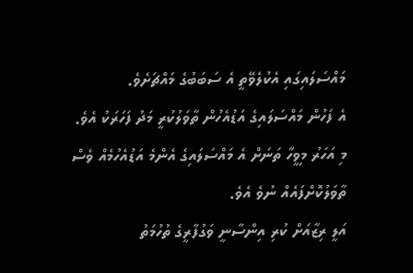މައްސަލައިގައި އެކުލެވޭތީ އެ ސަބަބުގެ މައްޗަށެވެ.
އެ ފަހުން މައްސަލައިގެ އަޑުއެހުން ތާވަލުކުރީ މަދު ފަހަރަކު އެވެ. މި އަހަރު މިވީހާ ތަނަށް އެ މައްސަލައިގެ އެންމެ އަޑުއެހުމެއް ވެސް ތާވަލުކޮށްފައެއް ނުވެ އެވެ.
އަލީ ރިޒާއަށް ކުރި އިންސާނީ ވަގުފާރީގެ ތުހުމަތު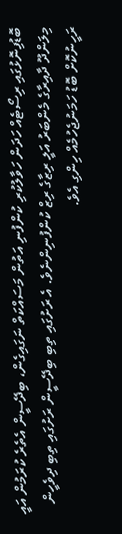ބޮޑުފިނޮޅުގައި ރިސޯޓެއް ހަދަން ހަވާލުކުރި ކުންފުނި އަތުން މަސައްކަތް ނަގައިގެން، ބިދޭސީން އެތެރެ ކުރަމުން އައީ މިލަންދޫ ދާއިރާގެ މެންބަރު އަލީ ރިޒާގެ ރިޒް ކުންފުނިންނެވެ. އެ ރަށުގައި ތިބި ބިދޭސީން ރަށުގައި ތިބި ދިވެހީން ރަހީނުކޮށް ބޮޑު ހަމަނުޖެހުމެއް ހިންގި އެވެ.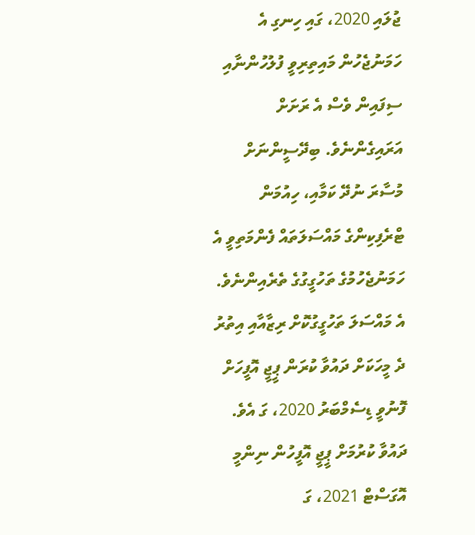ޖުލައި 2020، ގައި ހިނގި އެ ހަމަނުޖެހުން މައިތިރިވީ ފުލުހުންނާއި ސިފައިން ވެސް އެ ރަށަށް އަރައިގެންނެވެ. ބިދޭސީންނަށް މުސާރަ ނުދޭ ކަމާއި، ހިއުމަން ޓްރެފިކިންގެ މައްސަލަތައް ފެންމަތިވީ އެ ހަމަނުޖެހުމުގެ ތަހުގީގުގެ ތެރެއިންނެވެ.
އެ މައްސަލަ ތަހުގީގުކޮށް ރިޒާއާއި އިތުރު ދެ މީހަކަށް ދައުވާ ކުރަން ޕީޖީ އޮފީހަށް ފޮނުވީ ޑިސެމްބަރު 2020، ގަ އެވެ. ދައުވާ ކުރުމަށް ޕީޖީ އޮފީހުން ނިންމީ އޮގަސްޓް 2021، ގަ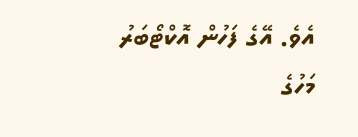އެވެ. އޭގެ ފަހުން އޮކްޓޯބަރު މަހުގެ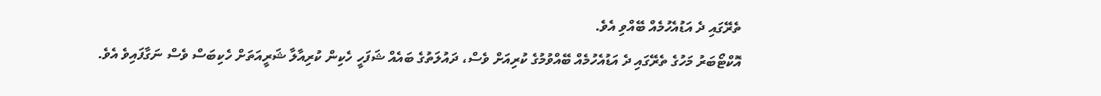ތެރޭގައި ދެ އަޑުއެހުމެއް ބޭއްވި އެވެ.
އޮކްޓޯބަރު މަހުގެ ތެރޭގައި ދެ އަޑުއެހުމެއް ބޭއްވުމުގެ ކުރިއަށް ވެސް، ދައުލަތުގެ ބައެއް ޝަފަހީ ހެކިން ކުރިއާލާ ޝަރީއަތަށް ހެކިބަސް ވެސް ނަގާފައިވެ އެވެ.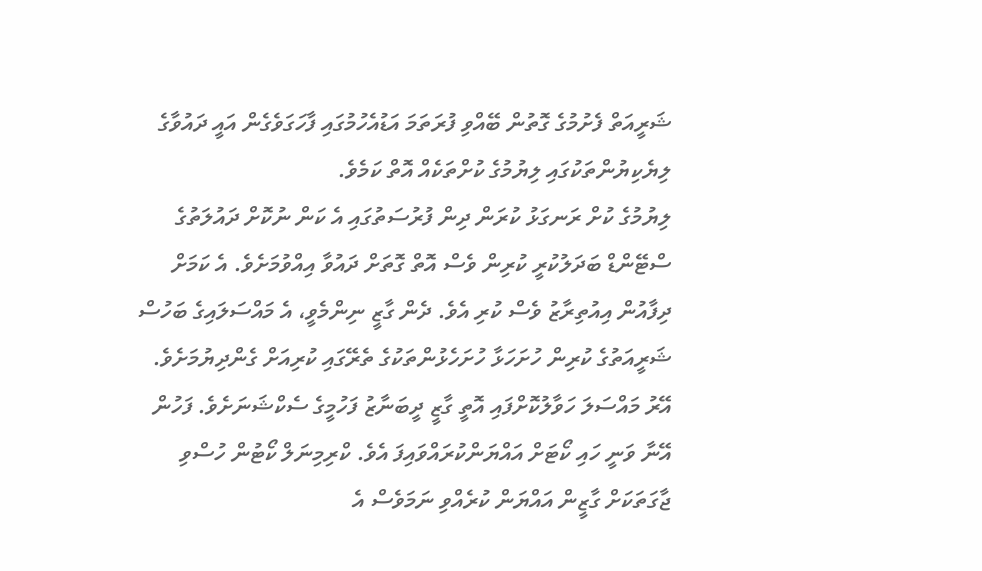ޝަރީއަތް ފެށުމުގެ ގޮތުން ބޭއްވި ފުރަތަމަ އަޑުއެހުމުގައި ފާހަގަވެގެން އައީ ދައުވާގެ ލިޔެކިޔުންތަކުގައި ލިޔުމުގެ ކުށްތަކެއް އޮތް ކަމެވެ.
ލިޔުމުގެ ކުށް ރަނގަޅު ކުރަން ދިން ފުރުސަތުގައި އެ ކަން ނުކޮށް ދައުލަތުގެ ސްޓޭންޑް ބަދަލުކުރީ ކުރިން ވެސް އޮތް ގޮތަށް ދައުވާ އިއްވުމަށެވެ. އެ ކަމަށް ދިފާއުން އިއުތިރާޒު ވެސް ކުރި އެވެ. ދެން ގާޒީ ނިންމެވީ، އެ މައްސަލައިގެ ބަހުސް ޝަރީއަތުގެ ކުރިން ހުށަހަޅާ ހުށަހެޅުންތަކުގެ ތެރޭގައި ކުރިއަށް ގެންދިޔުމަށެވެ.
އޭރު މައްސަލަ ހަވާލުކޮށްފައި އޮތީ ގާޒީ ދީބަނާޒު ފަހުމީގެ ސެކްޝަނަށެވެ. ފަހުން އޭނާ ވަނީ ހައި ކޯޓަށް އައްޔަންކުރައްވައިފަ އެވެ. ކްރިމިނަލް ކޯޓުން ހުސްވި ޖާގަތަކަށް ގާޒީން އައްޔަން ކުރެއްވި ނަމަވެސް އެ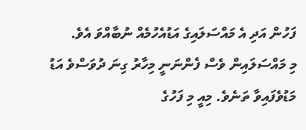ފަހުން އަދި އެ މައްސަލައިގެ އަޑުއެހުމެއް ނުބާއްވަ އެވެ.
މި މައްސަލައިން ވެސް ފެންނަނީ މިހާރު ގިނަ ދުވަސްވެ އަޑު މަޑުވެފައިވާ ތަނެވެ. މިއީ މި ފަހުގެ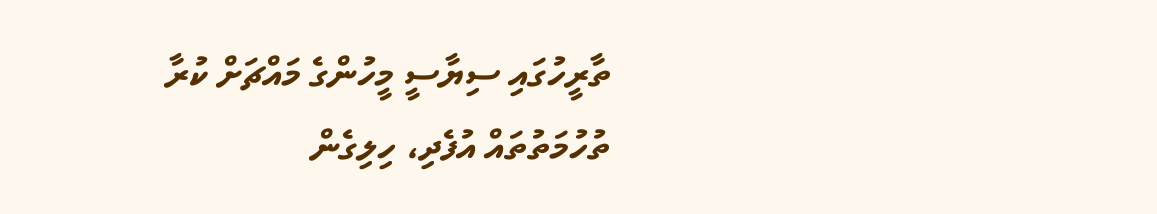ތާރީހުގައި ސިޔާސީ މީހުންގެ މައްޗަށް ކުރާ ތުހުމަތުތައް އުފެދި، ހިލިގެން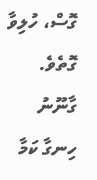ގޮސް، ހުލިވާ ގޮތެވެ. ގާނޫނު ހިނގާ ކަމާ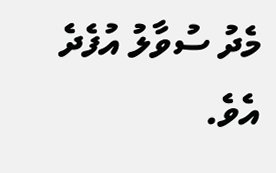މެދު ސުވާލު އުފެދެ އެވެ.